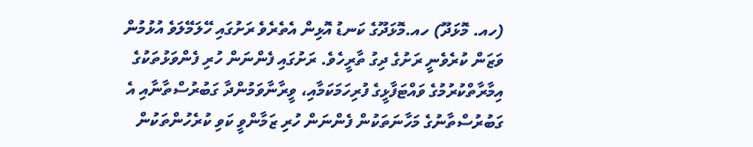(ހއ. މޮޅަދޫ) ހއ.މޮޅަދޫގެ ކަނޑު އޮޅިން އެތެރެވެ ރަށުގައި ހޭލަމޭލަވެ އުޅުމުން ވަޒަން ކުރެވެނީ ރަށުގެ ދިގު ތާރީހެވެ. ރަށުގައި ފެންނަން ހުރި ފެންވަޅުތަކުގެ އިމާރާތްކުރުމުގެ ވައްޓަފާޅީގެ ފުރިހަމަކަމާއި، ވީރާނާވަމުންދާ ގަބުރުސްތާނާއި އެ ގަބުރުސްތާނުގެ މަހާނަތަކުން ފެންނަން ހުރި ޒަމާންވީ ކަވި ކުރެހުންތަކުން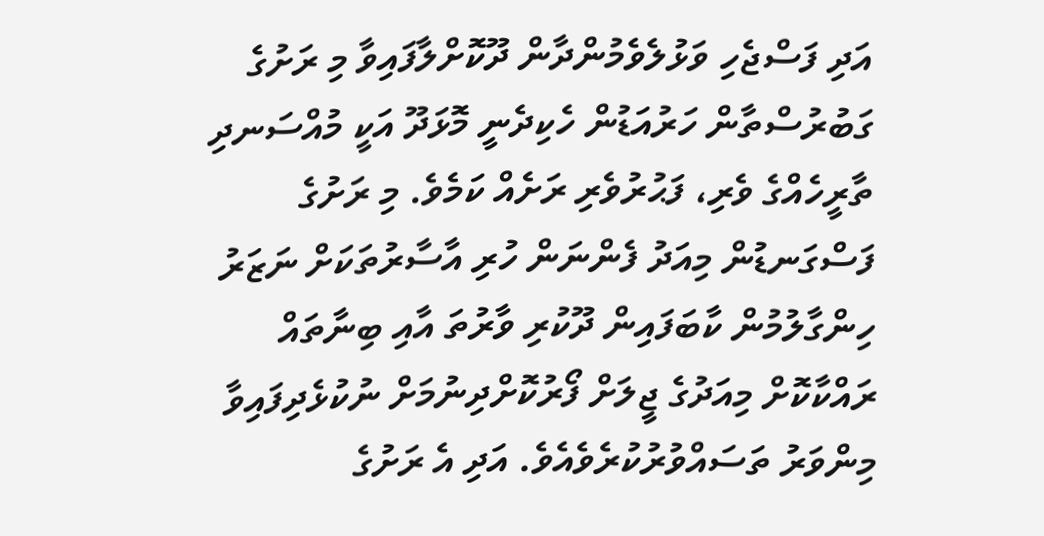އަދި ފަސްޖެހި ވަޅުލެވެމުންދާން ދޫކޮށްލާފައިވާ މި ރަށުގެ ގަބުރުސްތާން ހަރުއަޑުން ހެކިދެނީ މޮޅަދޫ އަކީ މުއްސަނދި ތާރީހެއްގެ ވެރި، ފަޙުރުވެރި ރަށެއް ކަމެވެ. މި ރަށުގެ ފަސްގަނޑުން މިއަދު ފެންނަން ހުރި އާސާރުތަކަށް ނަޒަރު ހިންގާލުމުން ކާބަފައިން ދޫކުރި ވާރުތަ އާއި ބިނާތައް ރައްކާކޮށް މިއަދުގެ ޖީލަށް ފޯރުކޮށްދިނުމަށް ނުކުޅެދިފައިވާ މިންވަރު ތަސައްވުރުކުރެވެއެވެ. އަދި އެ ރަށުގެ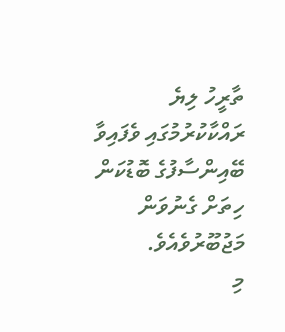ތާރީހު ލިޔެ ރައްކާކުރުމުގައި ވެފައިވާ ބޭއިންސާފުގެ ބޮޑުކަން ހިތަށް ގެނުވަން މަޖުބޫރުވެއެވެ.
މި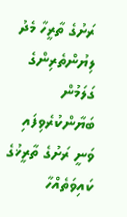ރަށުގެ ތާރީހާ މެދު ލިޔުންތެރިންގެ ގަލަމުން ބަޔާންކުރެވިފައި ވަނީ ރަށުގެ ތާރީޚުގެ ކައިވަތެއްހާ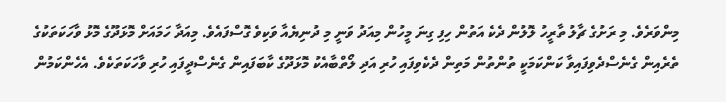މިންވަރެވެ. މި ރަށުގެ ޗާލު ތާރީހު ލޮލުން ދެކެ އަތުން ހިފި ގިނަ މީހުން މިއަދު ވަނީ މި ދުނިޔެއާ ވަކިވެ ގޮސްފައެވެ. މިއަދާ ހަމައަށް މޮޅަދޫގެ މޮޅު ވާހަކަތަކުގެ ތެރެއިން ގެނެސްދެވިފައިވާ ކަންކަމަކީ ތުންތުން މަތިން ދެކެވިފައި ހުރި އަދި ލޯތްބާއެކު މޮޅަދޫގެ ކާބަފައިން ގެނެސްދީފައި ހުރި ވާހަކަތަކެވެ. އެހެންކަމުން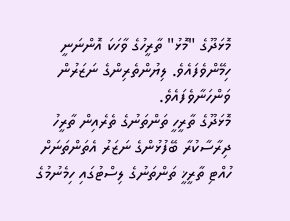މޮޅަދޫގެ "މޮޅު" ތާރީހުގެ ވާހަކަ އޮންނަނީ ހިމޭންވެފައެވެ. ލިޔުންތެރިންގެ ނަޒަރުން ވަންހަނާވެފައެވެ.
މޮޅަދޫގެ ތާރީހީ ތަންތަނުގެ ތެރެއިން ތާރީހު ދިރާސާކުރާ ބޭފުޅުންގެ ނަޒަރު އެތަންތަނަށް ހުއްޓި ތާރީޚީ ތަންތަނުގެ ލިސްޓުގައި ހިމެނުމުގެ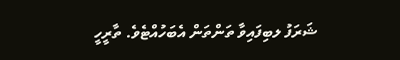ޝަރަފު ލބިފައިވާ ތަންތަން އެބަހުއްޓެވެ. ތާރީހީ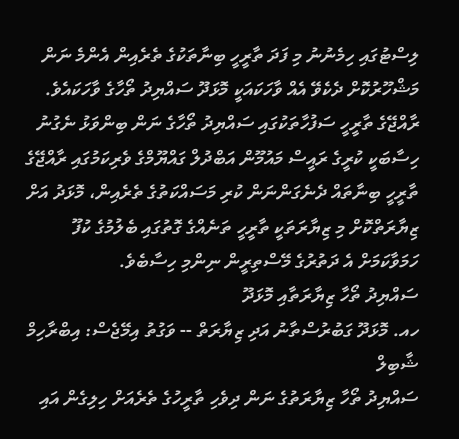ލިސްޓުގައި ހިމެނުނު މި ފަދަ ތާރީހީ ބިނާތަކުގެ ތެރެއިން އެންމެ ނަން މަޝްހޫރުކޮށް ދެކެވޭ އެއް ވާހަކައަކީ މޮޅަދޫ ސައްޔިދު ތޯހާގެ ވާހަކައެވެ. ރާއްޖޭގެ ތާރީހީ ސަފުހާތަކުގައި ސައްޔިދު ތޯހާގެ ނަން ބިންވަޅު ނެގުނު ހިސާބަކީ ކުރީގެ ރައީސް މައުމޫން އަބްދުލް ގައްޔޫމްގެ ވެރިކަމުގައި ރާއްޖޭގެ ތާރީހީ ބިނާތައް ދެނެގަންނަން ކުރި މަސައްކަތުގެ ތެރެއިން، މޮޅަދު އަށް ޒިޔާރަތްކޮށް މި ޒިޔާރަތަކީ ތާރީހީ ތަނެއްގެ ގޮތުގައި ބެލުމުގެ ކުފޫ ހަމަވާކަމަށް އެ ދަތުރުގެ މޭސްތިރީން ނިންމި ހިސާބެވެ.
ސައްޔިދު ތޯހާ ޒިޔާރަތާއި މޮޅަދޫ
ހއ. މޮޅަދޫ ގަބުރުސްތާނު އަދި ޒިޔާރަތް -- ވަގުތު އިމޭޖެސް: އިބްރާހިމް ޝާބިލް
ސައްޔިދު ތޯހާ ޒިޔާރަތުގެ ނަން ދިވެހި ތާރީހުގެ ތެރެއަށް ހިލިގެން އައި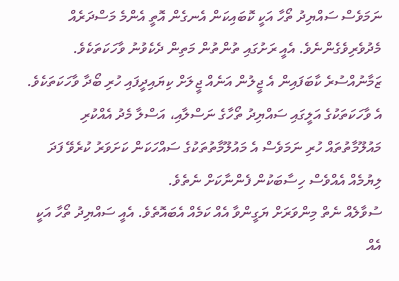ނަމަވެސް ސައްޔިދު ތޯހާ އަކީ ކޮބައިކަން އެނގެން އޮތީ އެންމެ މަސްދަރެއް މެދުވެރިވެގެންނެވެ. އެއީ ރަށުގައި ތުންތުން މަތިން ދެކެވުނު ވާހަކަތަކެވެ. ޒަމާނުއްސުރެ ކާބަފައިން އެ ޖީލުން އަނެއް ޖީލަށް ކިޔައިދީފައި ހުރި ބޯދާ ވާހަކަތަކެވެ. އެ ވާހަކަތަކުގެ އަލީގައި ސައްޔިދު ތޯހާގެ ނަސްލާއި، އަސްލާ މެދު އެއްކުރި މައުލޫމާތުތައް ހުރި ނަމަވެސް އެ މައުލޫމާތުތަކުގެ ސައްހަކަން ކަށަވަރު ކުރެވޭ ފަދަ ލިޔުމެއް އެއްވެސް ހިސާބަކުން ފެންނާކަށް ނެތެވެ.
ސުވާލެއް ނެތް މިންވަރަށް ޔަގީންވާ އެއް ކަމެއް އެބައޮތެވެ. އެއީ ސައްޔިދު ތޯހާ އަކީ އެއް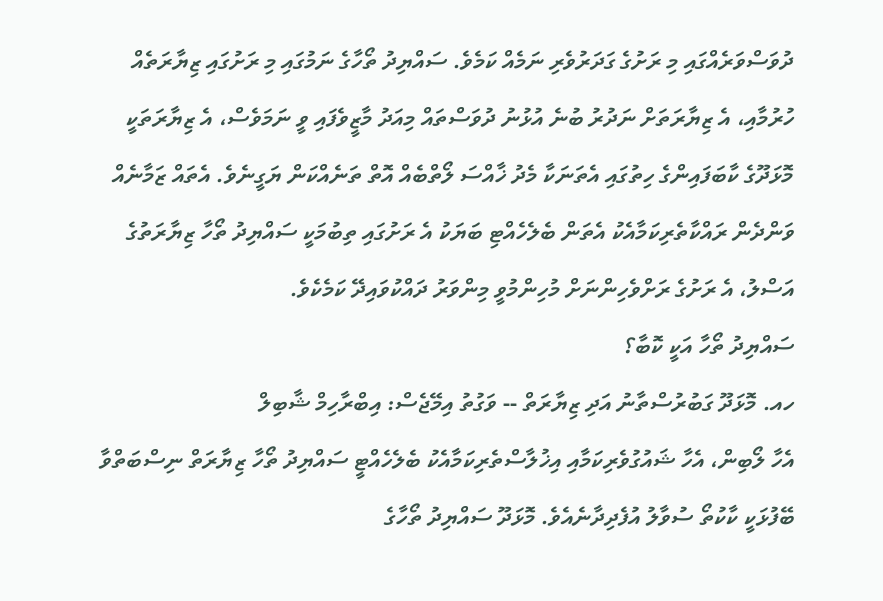ދުވަސްވަރެއްގައި މި ރަށުގެ ގަދަރުވެރި ނަމެއް ކަމެވެ. ސައްޔިދު ތޯހާގެ ނަމުގައި މި ރަށުގައި ޒިޔާރަތެއް ހުރުމާއި، އެ ޒިޔާރަތަށް ނަދުރު ބުނެ އުޅުނު ދުވަސްތައް މިއަދު މާޒީވެފައި ވީ ނަމަވެސް، އެ ޒިޔާރަތަކީ މޮޅަދޫގެ ކާބަފައިންގެ ހިތުގައި އެތަނަކާ މެދު ޚާއްސަ ލޯތްބެއް އޮތް ތަނެއްކަން ޔަގީނެވެ. އެތައް ޒަމާނެއް ވަންދެން ރައްކާތެރިކަމާއެކު އެތަން ބެލެހެއްޓި ބަޔަކު އެ ރަށުގައި ތިބުމަކީ ސައްޔިދު ތޯހާ ޒިޔާރަތުގެ އަސްލު، އެ ރަށުގެ ރަށްވެހިންނަށް މުހިންމުވީ މިންވަރު ދައްކުވައިދޭ ކަމެކެވެ.
ސައްޔިދު ތޯހާ އަކީ ކޮބާ؟
ހއ. މޮޅަދޫ ގަބުރުސްތާނު އަދި ޒިޔާރަތް -- ވަގުތު އިމޭޖެސް: އިބްރާހިމް ޝާބިލް
އެހާ ލޯބިން، އެހާ ޝައުގުވެރިކަމާއި އިޚުލާސްތެރިކަމާއެކު ބެލެހެއްޓީ ސައްޔިދު ތޯހާ ޒިޔާރަތް ނިސްބަތްވާ ބޭފުޅަކީ ކާކުތޯ ސުވާލު އުފެދިދާނެއެވެ. މޮޅަދޫ ސައްޔިދު ތޯހާގެ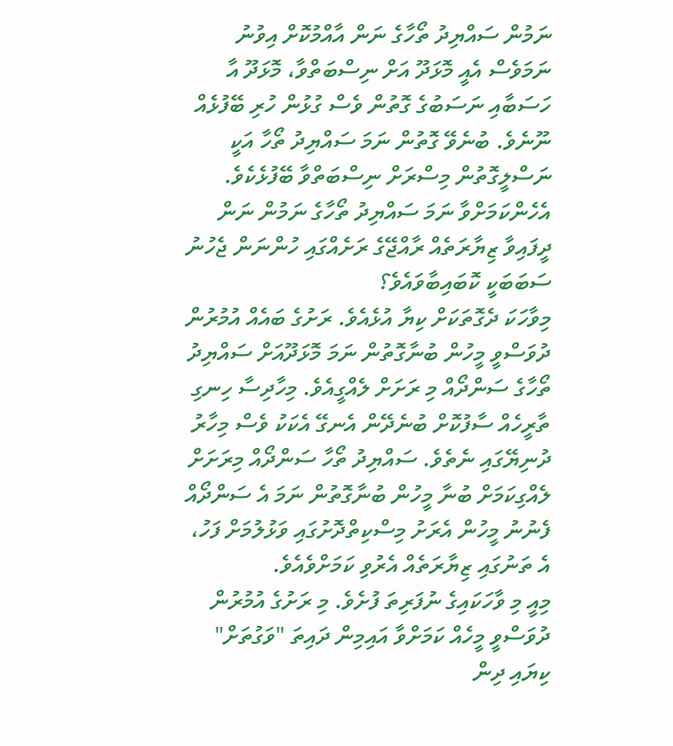ނަމުން ސައްޔިދު ތޯހާގެ ނަން އާއްމުކޮށް އިވުނު ނަމަވެސް އެއީ މޮޅަދޫ އަށް ނިސްބަތްވާ، މޮޅަދޫ އާ ހަސަބާއި ނަސަބުގެ ގޮތުން ވެސް ގުޅުން ހުރި ބޭފުޅެއް ނޫނެވެ. ބުނެވޭ ގޮތުން ނަމަ ސައްޔިދު ތޯހާ އަކީ ނަސްލީގޮތުން މިސްރަށް ނިސްބަތްވާ ބޭފުޅެކެވެ. އެހެންކަމަށްވާ ނަމަ ސައްޔިދު ތޯހާގެ ނަމުން ނަން ދީފައިވާ ޒިޔާރަތެއް ރާއްޖޭގެ ރަށެއްގައި ހުންނަން ޖެހުނު ސަބަބަކީ ކޮބައިބާވައެވެ؟
މިވާހަކަ ދެގޮތަކަށް ކިޔާ އުޅެއެވެ. ރަށުގެ ބައެއް އުމުރުން ދުވަސްވީ މީހުން ބުނާގޮތުން ނަމަ މޮޅަދޫއަށް ސައްޔިދު ތޯހާގެ ސަންދޯއް މި ރަށަށް ލެއްގީއެވެ. މިހާދިސާ ހިނގި ތާރީހެއް ސާފުކޮށް ބުނެދޭން އެނގޭ އެކަކު ވެސް މިހާރު ދުނިޔޭގައި ނެތެވެ. ސައްޔިދު ތޯހާ ސަންދޯއް މިރަށަށް ލެއްގިކަމަށް ބުނާ މީހުން ބުނާގޮތުން ނަމަ އެ ސަންދޯއް ފެނުނު މީހުން އެރަށު މިސްކިތްދޮށުގައި ވަޅުލުމަށް ފަހު، އެ ތަނުގައި ޒިޔާރަތެއް އެރުވި ކަމަށްވެއެވެ.
މިއީ މި ވާހަކައިގެ ނުފަރިތަ ފުށެވެ. މި ރަށުގެ އުމުރުން ދުވަސްވީ މީހެއް ކަމަށްވާ އައިމިން ދައިތަ "ވަގުތަށް" ކިޔައި ދިން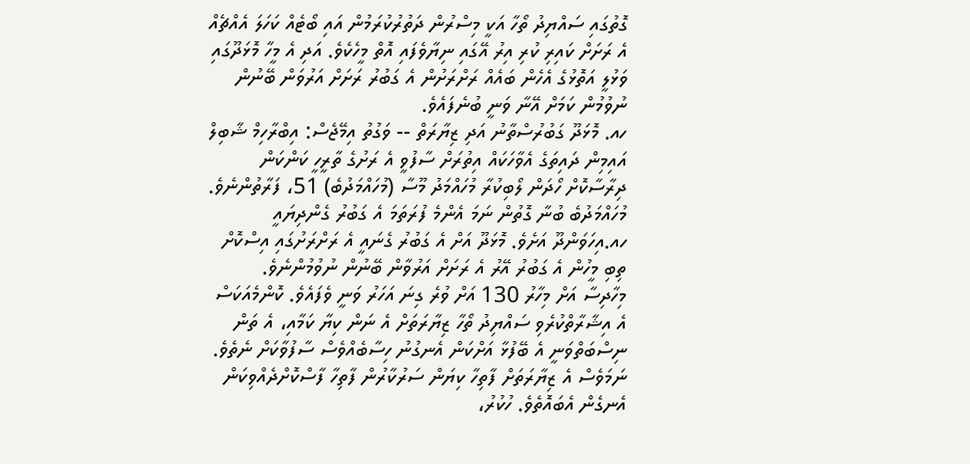ގޮތުގައި ސައްޔިދު ތޯހާ އަކީ މިސްރުން ދަތުރުކުރަމުން އައި ބޯޓެއް ކަހަލަ އެއްޗެއް އެ ރަށަށް ކައިރި ކުރި އިރު އޭގައި ނިޔާވެފައި އޮތް މީހެކެވެ. އަދި އެ މީހާ މޮޅަދޫގައި ވަޅުލީ އަތޮޅުގެ އެހެން ބައެއް ރަށްރަށުން އެ ގަބުރު ރަށަށް އަރުވަން ބޭނުން ނުވުމުން ކަމަށް އޭނާ ވަނީ ބުނެފައެވެ.
ހއ. މޮޅަދޫ ގަބުރުސްތާނު އަދި ޒިޔާރަތް -- ވަގުތު އިމޭޖެސް: އިބްރާހިމް ޝާބިލް
އައިމިން ދައިތަގެ އެވާހަކައް އިތުރަށް ސާފުވީ އެ ރަށުގެ ތާރީހީ ކަންކަން ދިރާސާކޮށް ހޯދަން ލޯބިކުރާ މުހައްމަދު މޫސާ (މުހައްމަދުބެ) 51، ފަރާތުންނެވެ. މުހައްމަދުބެ ބުނާ ގޮތުން ނަމަ އެންމެ ފުރަތަމަ އެ ގަބުރު ގެންދިޔައީ ހއ.އިހަވަންދޫ އަށެވެ. މޮޅަދޫ އަށް އެ ގަބުރު ގެނައީ އެ ރަށްރަށުގައި އިސްކޮށް ތިބި މީހުން އެ ގަބުރު އޭރު އެ ރަށަށް އަރުވާން ބޭނުން ނުވުމުންނެވެ.
މިހާދިސާ އަށް މިހާރު 130 އަށް ވުރެ ގިނަ އަހަރު ވަނީ ވެފައެވެ. ކޮންމެއަކަސް އެ އިޝާރާތްކުރެވި ސައްޔިދު ތޯހާ ޒިޔާރަތަށް އެ ނަން ކިޔާ ކަމާއި، އެ ތަން ނިސްބަތްވަނީ އެ ބޭފުޅާ އަށްކަން އެނގުނު ހިސާބެއްވެސް ސާފުވާކަށް ނެތެވެ. ނަމަވެސް އެ ޒިޔާރަތަށް ފާތިހާ ކިޔަން ސަރުކާރުން ފާތިހާ ފާސްކޮށްދެއްވިކަން އެނގެން އެބައޮތެވެ. ހުކުރު،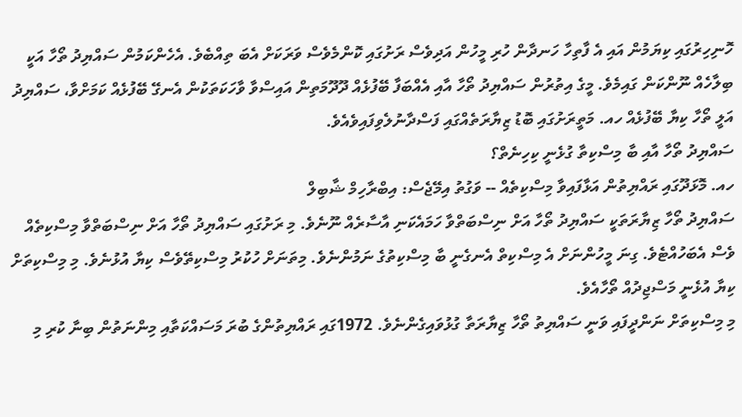ހޮނިހިރުގައި ކިޔަމުން އައި އެ ފާތިހާ ހަނދާން ހުރި މީހުން އަދިވެސް ރަށުގައި ކޮންމެވެސް ވަރަކަށް އެބަ ތިއްބެވެ. އެހެންކަމުން ސައްޔިދު ތޯހާ އަކީ ބިލާހެއް ނޫންކަން ގައިމެވެ. މީގެ އިތުރުން ސައްޔިދު ތޯހާ އާއި އެއްބަފާ ބޭފުޅެއް ދޫދޫމަތިން އައިސްވާ ވާހަކަތަކުން އެނގޭ ބޭފުޅެއް ކަމަށްވާ، ސައްޔިދު އަލީ ތޯހާ ކިޔާ ބޭފުޅެއް ހއ. މަތީރަށުގައި ބޮޑު ޒިޔާރަތެއްގައި ފަސްދާނުލެވިފައިވެއެވެ.
ސައްޔިދު ތޯހާ އާއި ބާ މިސްކިތާ ގުޅެނީ ކިހިނެތް؟
ހއ. މޮޅަދޫގައި ރައްޔިތުން އަޅާފައިވާ މިސްކިތެއް -- ވަގުތު އިމޭޖެސް: އިބްރާހިމް ޝާބިލް
ސައްޔިދު ތޯހާ ޒިޔާރަތަކީ ސައްޔިދު ތޯހާ އަށް ނިސްބަތްވާ ހަމައެކަނި އާސާރެއް ނޫނެވެ. މި ރަށުގައި ސައްޔިދު ތޯހާ އަށް ނިސްބަތްވާ މިސްކިތެއް ވެސް އެބަހުއްޓެވެ. ގިނަ މީހުންނަށް އެ މިސްކިތް އެނގެނީ ބާ މިސްކިތުގެ ނަމުންނެވެ. މިތަނަށް ހުކުރު މިސްކިތޭވެސް ކިޔާ އުޅުނެވެ. މި މިސްކިތަށް ކިޔާ އުޅެނީ މަސްޖިދުއް ތޯހާއެވެ.
މި މިސްކިތަށް ނަންދީފައި ވަނީ ސައްޔިތު ތޯހާ ޒިޔާރަތާ ގުޅުވައިގެންނެވެ. 1972ގައި ރައްޔިތުންގެ ބުރަ މަސައްކަތާއި މިންނަތުން ބިނާ ކުރި މި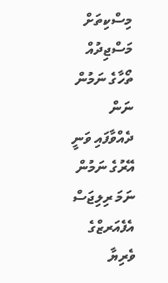މިސްކިތަށް މަސްޖިދުއް ތޯހާގެ ނަމުން ނަން ދެއްވާފައި ވަނީ އޭރުގެ ނަމުން ނަމަ ރިލިޖަސް އެފެއަރޒްގެ ވެރިޔާ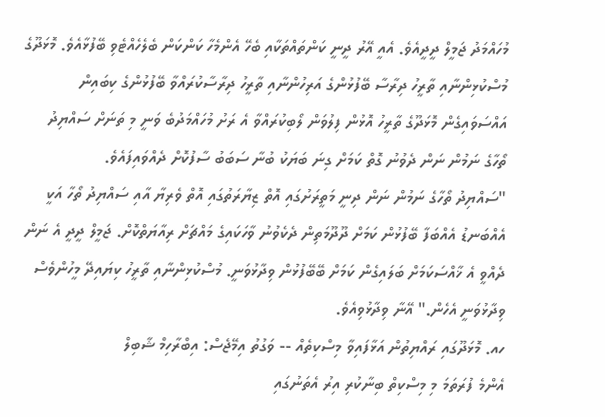މުހައްމަދު ޖަމީލް ދީދީއެވެ. އެއީ އޭރު ދީނީ ކަންތައްތަކާއި ބެހޭ އެންމެހާ ކަންކަން ބެލެހެއްޓެވި ބޭފުޅާއެވެ. މޮޅަދޫގެ މުސްކުޅިންނާއި ތާރީހު ދިރާސާ ބޭފުޅުންގެ އަރިހުންނާއި ތާރީހު ދިރާސާކުރައްވާ ބޭފުޅުންގެ ކިބައިން އައްސަވައިގެން މޮޅަދޫގެ ތާރީހު އޮޅުން ފިލުވަން ލޯބިކުރައްވާ އެ ރަށު މުހައްމަދުބެ ވަނީ މި ތަނަށް ސައްޔިދު ތޯހާގެ ނަމުން ނަން ދެވުނު ގޮތް ކަމަށް ގިނަ ބަޔަކު ބުނާ ސަބަބު ސާފުކޮށް ދެއްވައިފައެވެ.
"ސައްޔިދު ތޯހާގެ ނަމުން ނަން ދިނީ މަތީރަށުގައި އޮތް ޒިޔާރަތުގައި އޮތް ވެރިޔާ އާއި ސައްޔިދު ތޯހާ އަކީ އެއްބަނޑު އެއްބަފާ ބޭފުޅުން ކަމަށް ދޫދޫމަތިން ދެކެވުނު ވާހަކައިގެ މައްޗަށް ރިއާޔަތްކޮށް. ޖަމީލް ދީދީ އެ ނަން ދެއްވީ އެ ޚާއްސަކަމަށް ބަލައިގެން ކަމަށް ބޭބޭފުޅުން ވިދާޅުވަނީ. މުސްކުޅިންނާއި ތާރީހު ކިޔައިދޭ މީހުންވެސް ވިދާޅުވަނީ އެހެން." އޭނާ ވިދާޅުވިއެވެ.
ހއ. މޮޅަދޫގައި ރައްޔިތުން އަޅާފައިވާ މިސްކިތެއް -- ވަގުތު އިމޭޖެސް: އިބްރާހިމް ޝާބިލް
އެންމެ ފުރަތަމަ މި މިސްކިތް ބިނާކުރި އިރު އެތަނުގައި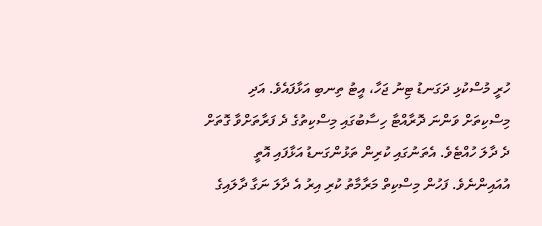ހުރީ މުސްކުޅި ދަގަނޑު ޓިނު ޖަހާ، އީޓު ތިނބި އަޅާފައެވެ. އަދި މިސްކިތަށް ވަންނަ ދޮރާއްޓާ ހިސާބުގައި މިސްކިތުގެ ދެ ފަރާތަށްވާ ގޮތަށް ދެ ދާލަ ހުއްޓެވެ. އެތަނުގައި ކުރިން ތަޅުންގަނޑު އަޅާފައި އޮތީ އުއައިންނެވެ. ފަހުން މިސްކިތް މަރާމާތު ކުރި އިރު އެ ދާލަ ނަގާ ދާލައިގެ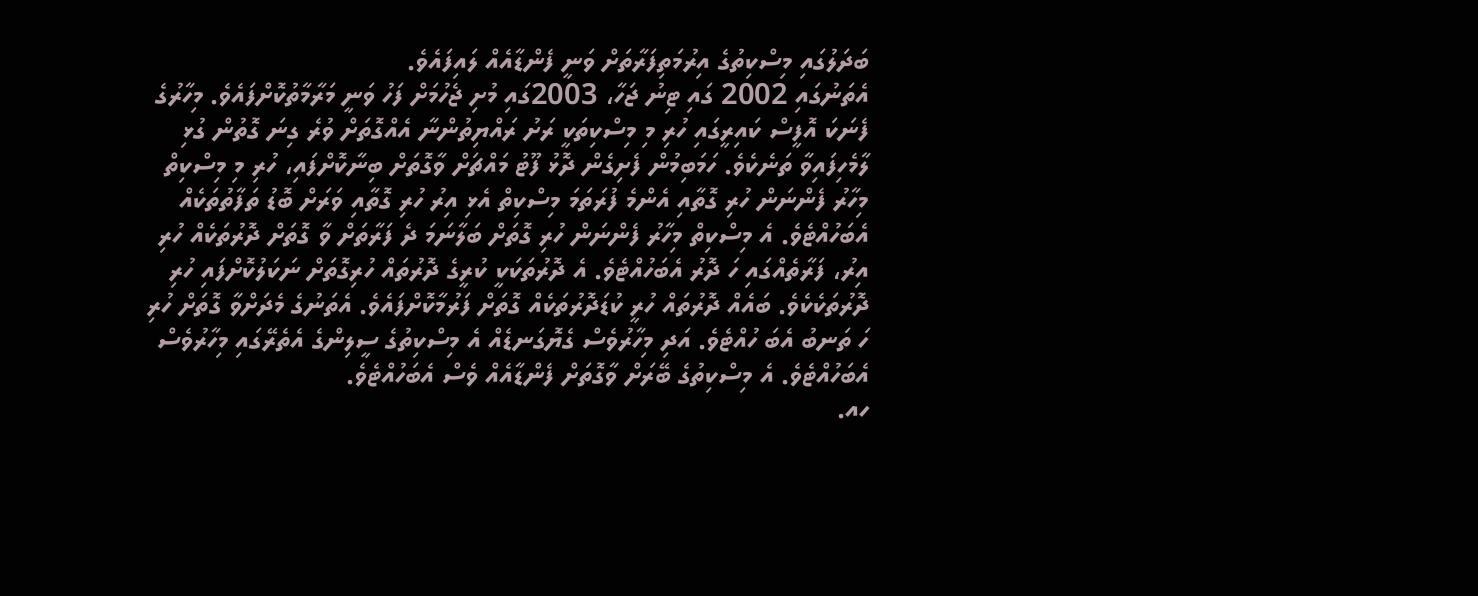ބަދަލުގައި މިސްކިތުގެ އިރުމަތިފަރާތަށް ވަނީ ފެންޑާއެއް ލައިފައެވެ.
އެތަނުގައި 2002 ގައި ޓިނު ޖަހާ، 2003ގައި މުށި ޖެހުމަށް ފަހު ވަނީ މަރާމާތުކޮށްފައެވެ. މިހާރުގެ ފެނަކަ އޮފީސް ކައިރީގައި ހުރި މި މިސްކިތަކީ ރަށު ރައްޔިތުންނާ އެއްގޮތަށް ވުރެ ގިނަ ގޮތުން ގުޅި ލާމެހިފައިވާ ތަނެކެވެ. ހަމަބިމުން ފެށިގެން ދޮޅު ފޫޓު މައްޗަށް ވާގޮތަށް ބިނާކޮށްފައި، ހުރި މި މިސްކިތް މިހާރު ފެންނަން ހުރި ގޮތާއި އެންމެ ފުރަތަމަ މިސްކިތް އެޅި އިރު ހުރި ގޮތާއި ވަރަށް ބޮޑު ތަފާތުތަކެއް އެބަހުއްޓެވެ. އެ މިސްކިތް މިހާރު ފެންނަން ހުރި ގޮތަށް ބަލާނަމަ ދެ ފަރާތަށް ވާ ގޮތަށް ދޮރުތަކެއް ހުރި އިރު، ފަރާތެއްގައި ހަ ދޮރު އެބަހުއްޓެވެ. އެ ދޮރުތަކަކީ ކުރީގެ ދޮރުތައް ހުރިގޮތަށް ނަކަލުކޮށްފައި ހުރި ދޮރުތަކެކެވެ. ބައެއް ދޮރުތައް ހުރީ ކުޑަދޮރުތަކެއް ގޮތަށް ފަރުމާކޮށްފައެވެ. އެތަނުގެ މެދަށްވާ ގޮތަށް ހުރި ހަ ތަނބު އެބަ ހުއްޓެވެ. އަދި މިހާރުވެސް ގެޔޮގަނޑެއް އެ މިސްކިތުގެ ސީލިންގެ އެތެރޭގައި މިހާރުވެސް އެބަހުއްޓެވެ. އެ މިސްކިތުގެ ބޭރަށް ވާގޮތަށް ފެންޑާއެއް ވެސް އެބަހުއްޓެވެ.
ހއ.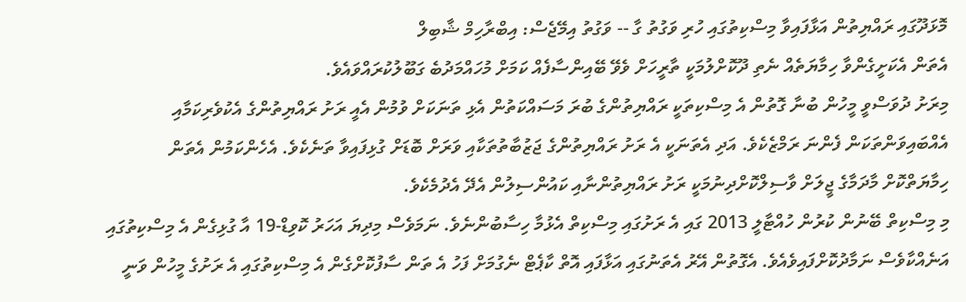މޮޅަދޫގައި ރައްޔިތުން އަޅާފައިވާ މިސްކިތުގައި ހުރި ވަގުތު ގާ -- ވަގުތު އިމޭޖެސް: އިބްރާހިމް ޝާބިލް
އެތަން އެކަށީގެންވާ ހިމާޔަތެއް ނެތި ދޫކޮށްލުމަކީ ތާރީހަށް ވެވޭ ބޭއިންސާފެއް ކަމަށް މުހައްމަދުބެ ގަބޫލުކުރައްވައެވެ.
މިރަށު ދުވަސްވީ މީހުން ބުނާ ގޮތުން އެ މިސްކިތަކީ ރައްޔިތުންގެ ބުރަ މަސައްކަތުން އެޅި ތަނަކަށް ވުމުން އެއީ ރަށު ރައްޔިތުންގެ އެކުވެރިކަމާއި އެއްބައިވަންތަކަން ފެންނަ ރަމްޒެކެވެ. އަދި އެތަނަކީ އެ ރަށު ރައްޔިތުންގެ ޖަޒުބާތުތަކާއި ވަރަށް ބޮޑަށް ގުޅިފައިވާ ތަނެކެވެ. އެހެންކަމުން އެތަން ހިމާޔަތްކޮށް މާދަމާގެ ޖީލަށް ވާސިލްކޮށްދިނުމަކީ ރަށު ރައްޔިތުންނާއި ކައުންސިލުން އެދޭ އެދުމެކެވެ.
މި މިސްކިތް ބޭނުން ކުރުން ހުއްޓާލީ 2013 ގައި އެ ރަށުގައި މިސްކިތް އެޅުމާ ހިސާބުންނެވެ. ނަމަވެސް މިދިޔަ އަހަރު ކޮވިޑް-19 އާ ގުޅިގެން އެ މިސްކިތުގައި އަނެއްކާވެސް ނަމާދުކޮށްފައިވެއެވެ. އެގޮތުން އޭރު އެތަނުގައި އަޅާފައި އޮތް ކާޕެޓް ނެގުމަށް ފަހު އެ ތަން ސާފުކޮށްގެން އެ މިސްކިތުގައި އެ ރަށުގެ މީހުން ވަނީ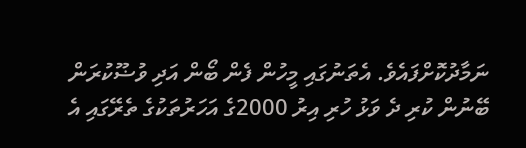ނަމާދުކޮށްފައެވެ. އެތަނުގައި މީހުން ފެން ބޯން އަދި ވުޟޫކުރަން ބޭނުން ކުރި ދެ ވަޅު ހުރި އިރު 2000ގެ އަހަރުތަކުގެ ތެރޭގައި އެ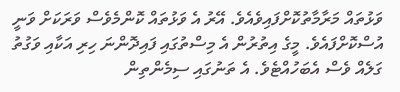ވަޅުތައް މަރާމާތުކޮށްފައިވެއެވެ. އޭރު އެ ވަޅުތައް ކޮންމެވެސް ވަރަކަށް ވަނީ އުސްކޮށްފައެވެ. މީގެ އިތުރުން އެ މިސްތުގައި ފައިދޮންނަ ހިރި އަކާއި ވަގުތު ގަލެއް ވެސް އެބަހުއްޓެވެ. އެ ތަނުގައި ސިމެންތިން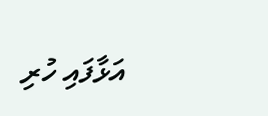އަޅާފައި ހުރި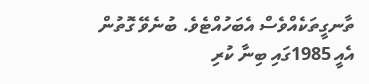ތާނގީތަކެއްވެސް އެބަހުއްޓެވެ. ބުނެވޭ ގޮތުން އެއީ 1985ގައި ބިނާ ކުރި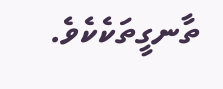ތާނގީތަކެކެވެ.